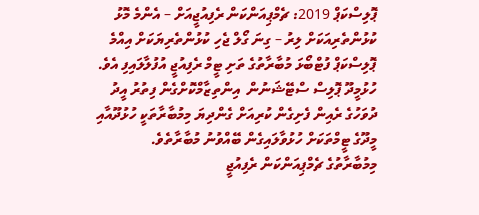ޕޮލިސްކަޕް 2019: ޗެމްޕިއަންކަން ރެފިއުޖީއަށް – އެންމެ މޮޅު ކުޅުންތެރިއަކަށް ލިރު – ގިނަ ގޯލް ޖެހި ކުޅުންތެރިޔަކަށް އިއްމެ
ޕޮލިސްކަޕް ފުޓްބޯޅަ މުބާރާތުގެ ތަށި ޓީމް ރެފިއުޖީ އުފުލާލައިފި އެވެ. ހުޅުމީދޫ ޕޮލިސް ސްޓޭޝަނުން  އިންތިޒާމްކޮށްގެން ފިތުރު އީދު ދުވަހުގެ ރެއިން ފެށިގެން ކުރިއަށް ގެންދިޔަ މިމުބާރާތަކީ ހުޅުދޫއާއި މީދޫގެ ޓީމްތަކަށް ހުޅުވާލައިގެން ބޭއްވުނު މުބާރާތެވެ.
މިމުބާރާތުގެ ޗެމްޕިއަންކަން ރެފިއުޖީ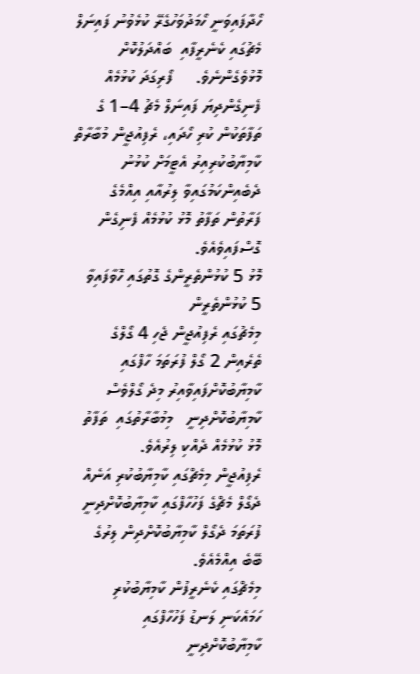ހޯދާފައިވަނީ ހޯމަދުވަހުގެރޭ ކުޅެވުނު ފައިނަލް މެޗުގައި ކެނެރީފާއި  ބައްދަލުކޮށް މޮޅުވެގެންނެވެ.     ފޯރިގަދަ ކުޅުމެއް ފެނިގެންދިޔަ ފައިނަލް މެޗު 4–1 ގެ ތަފާތަކުން ކުރި ހޯދައި، ރެފިއުޖީން މުބާރާތް ކާމިޔާބުކުރިއިރު އެޓީމަށް ކުޅުނު ދެބެއިންކަމުގައިވާ ލިރުއާއި އިއްމެގެ ފަރާތުން ތަފާތު މޮޅު ކުޅުމެއް ފެނިގެން ގޮސްފައިވެއެވެ.
މޮޅު 5 ކުޅުންތެރީންގެ ގޮތުގައި ހޮވާފައިވާ 5 ކުޅުންތެރީން
މިމެޗުގައި ރެފިއުޖީން ޖެހި 4 ގޯލްގެ ތެރެއިން 2 ގޯލް ފުރަތަމަ ހާފްގައި ކާމިޔާބުކޮށްފައިވާއިރު މިދެ ގޯލްވެސް ކާމިޔާބުކޮށްދިނީ   މިމުބާރާތުގައި  ތަފާތު މޮޅު ކުޅުމެއް ދެއްކި ލިރުއެވެ.
ރެފިއުޖީން މިމެޗްގައި ކާމިޔާބުކުރި އަނެއް ދެގޯލް މެޗްގެ ފަހުހާފްގައި ކާމިޔާބުކޮށްދިނީ ފުރަތަމަ ދެގޯލް ކާމިޔާބުކޮށްދިން ލިރުގެ ބޭބެ އިއްމެއެވެ.
މިމެޗްގައި ކެނެރީފުން ކާމިޔާބުކުރި ހަމައެކަނި ލަނޑު ފަހުހާފްގައި  ކާމިޔާބުކޮށްދިނީ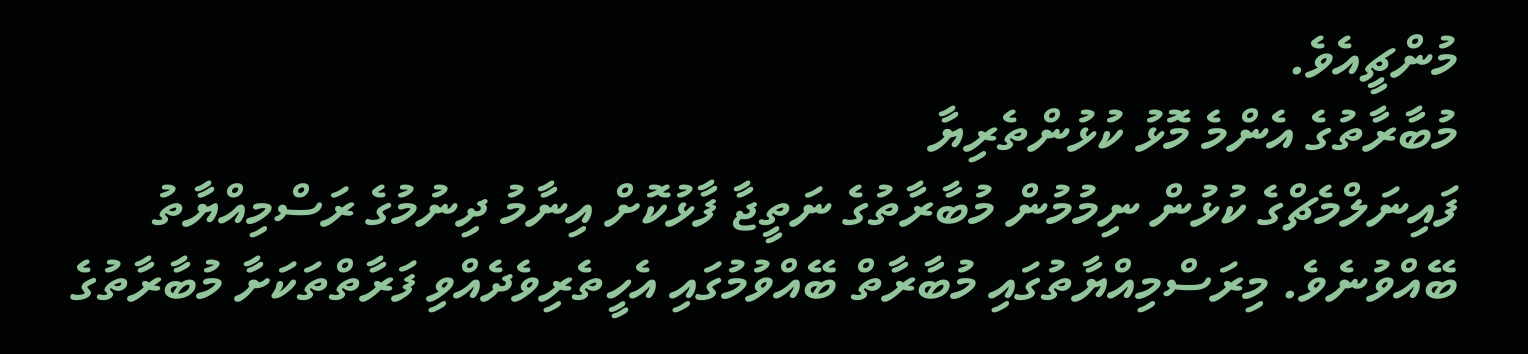މުންޗީއެވެ.
މުބާރާތުގެ އެންމެ މޮޅު ކުޅުންތެރިޔާ
ފައިނަލްމެޗްގެ ކުޅުން ނިމުމުން މުބާރާތުގެ ނަތީޖާ ފާޅުކޮށް އިނާމު ދިނުމުގެ ރަސްމިއްޔާތު ބޭއްވުނެވެ. މިރަސްމިއްޔާތުގައި މުބާރާތް ބޭއްވުމުގައި އެހީތެރިވެދެއްވި ފަރާތްތަކަށާ މުބާރާތުގެ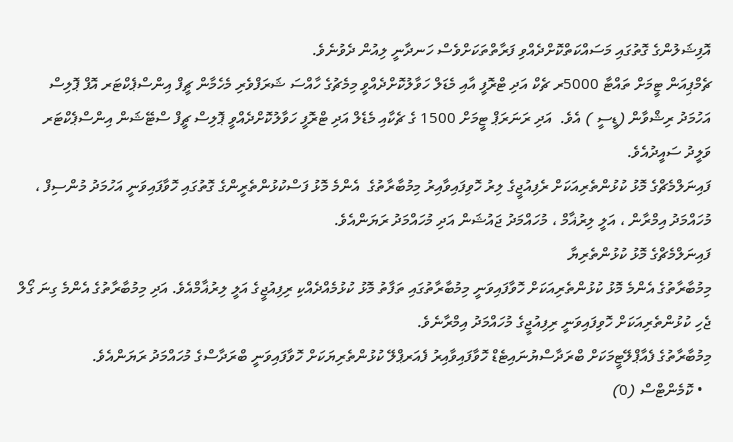އޮފިޝަލުންގެ ގޮތުގައި މަސައްކަތްކޮށްދެއްވި ފަރާތްތަކަށްވެސް ހަނދާނީ ލިއުން ދެވުނެވެ.
ޗެމްޕިއަން ޓީމަށް ތައްޓާ 5000ރ ޗެކް އަދި ޓްރޮފީ އާއި މެޑަލް ހަވާލުކޮށްދެއްވީ މިމެޗުގެ ހާއްސަ ޝަރަފްވެރި މެހެމާން ޗީފް އިންސްޕެކްޓަރ އޮފް ޕޮލިސް އަހުމަދު ރިޝްވާން (ޑީސީ ) އެވެ.  އަދި ރަނަރަޕް ޓީމަށް 1500 ގެ ޗެކާއި މެޑެލް އަދި ޓްރޮފީ ހަވާލުކޮށްދެއްވީ ޕޮލިސް ޗީފް ސްޓޭޝަން އިންސްޕެކްޓަރ ވަލީދު ސައީދުއެވެ.
ފައިނަލްމެޗްގެ މޮޅު ކުޅުންތެރިއަކަށް ރެފިއުޖީގެ ލިރު ހޮވިފައިވާއިރު މިމުބާރާތުގެ  އެންމެ މޮޅު ފަސްކުޅުންތެރީންގެ ގޮތުގައި ހޮވާފައިވަނީ އަހުމަދު މުންސިފް ، މުހައްމަދު އިމްރާން ، އަލީ ލިރުޣާމް ، މުހައްމަދު ޖައުޝަން އަދި މުހައްމަދު ރަޔަންއެވެ.
ފައިނަލްމެޗްގެ މޮޅު ކުޅުންތެރިޔާ
މިމުބާރާތުގެ އެންމެ މޮޅު ކުޅުންތެރިއަކަށް ހޮވާފައިވަނީ މިމުބާރާތުގައި ތަފާތު މޮޅު ކުޅުމެއްދެއްކި ރިފިއުޖީގެ އަލީ ލިރުޣާމްއެވެ. އަދި މިމުބާރާތުގެ އެންމެ ގިނަ ގޯލް ޖެހި ކުޅުންތެރިއަކަށް ހޮވިފައިވަނީ ރިފިއުޖީގެ މުހައްމަދު އިމްރާނެވެ.
މިމުބާރާތުގެ ފެއާޕްލޭޓީމަކަށް ބްރަދާސްޔުނައިޓެޑް ހޮވާފައިވާއިރު ފެއަރޕްލޭ ކުޅުންތެރިޔަކަށް ހޮވާފައިވަނީ ބްރަދާސްގެ މުހައްމަދު ރަޔަންއެވެ.
  • ކޮމެންޓްސް (0)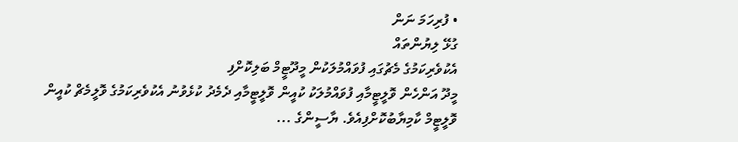• ފުރިހަމަ ނަން
ގުޅޭ ލިޔުންތައް
އެކުވެރިކަމުގެ މެޗުގައި ފުވައްމުލަކުން މީދޫޓީމް ބަލިކޮށްފި
މީދޫ އަންހެން ވޮލީޓީމާއި ފުވައްމުލަކު ކުއީން ވޮލީޓީމާއި ދެމެދު ކުޅެވުނު އެކުވެރިކަމުގެ ވޮލީމެޗް ކުއީން ވޮލީޓީމް ކާމިޔާބުކޮށްފިއެވެ. ޔާސީންގެ ...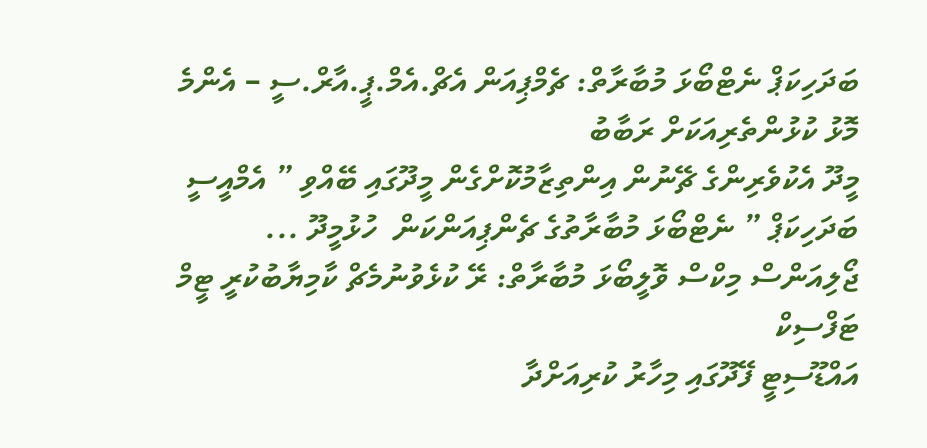ބަދަހިކަޕް ނެޓްބޯޅަ މުބާރާތް: ޗެމްޕިއަން އެޗް.އެމް.ޕީ.އާރް.ސީ – އެންމެ މޮޅު ކުޅުންތެރިއަކަށް ރަބާބު
މީދޫ އެކުވެރިންގެ ޗޭނުން އިންތިޒާމުކޮށްގެން މީދޫގައި ބޭއްވި ” އެމްއީސީ ބަދަހިކަޕް ” ނެޓްބޯޅަ މުބާރާތުގެ ޗެންޕިއަންކަން  ހުޅުމީދޫ ...
ޖޯލިއަންސް މިކްސް ވޮލީބޯޅަ މުބާރާތް: ރޭ ކުޅެވުނުމެޗް ކާމިޔާބުކުރީ ޓީމް ޓަފްސިކް
އައްޑޫސިޓީ ފޭދޫގައި މިހާރު ކުރިއަށްދާ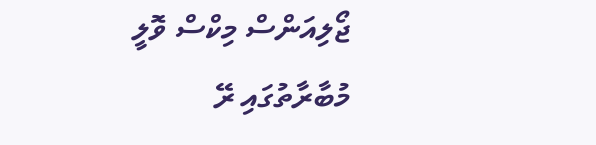ޖޯލިއަންސް މިކްސް ވޮލީ މުބާރާތުގައި ރޭ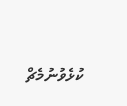ކުޅެވުނުމެޗް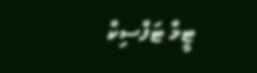ޓީމް ޓަފްސިކް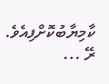ކާމިޔާބުކޮށްފިއެވެ. ރޭ ...